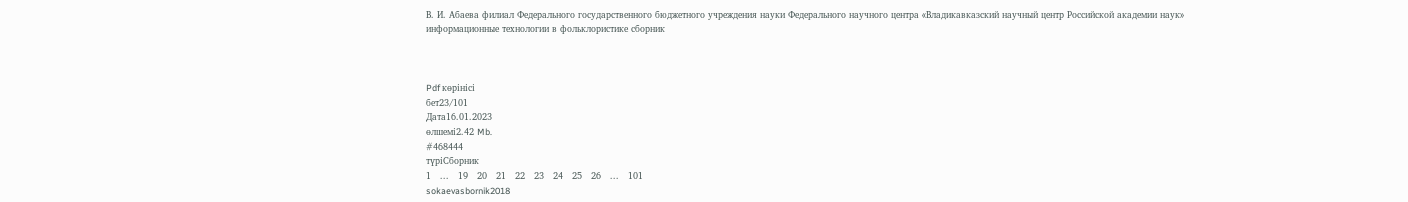В. И. Абаева филиал Федерального государственного бюджетного учреждения науки Федерального научного центра «Владикавказский научный центр Российской академии наук» информационные технологии в фольклористике сборник



Pdf көрінісі
бет23/101
Дата16.01.2023
өлшемі2.42 Mb.
#468444
түріСборник
1   ...   19   20   21   22   23   24   25   26   ...   101
sokaevasbornik2018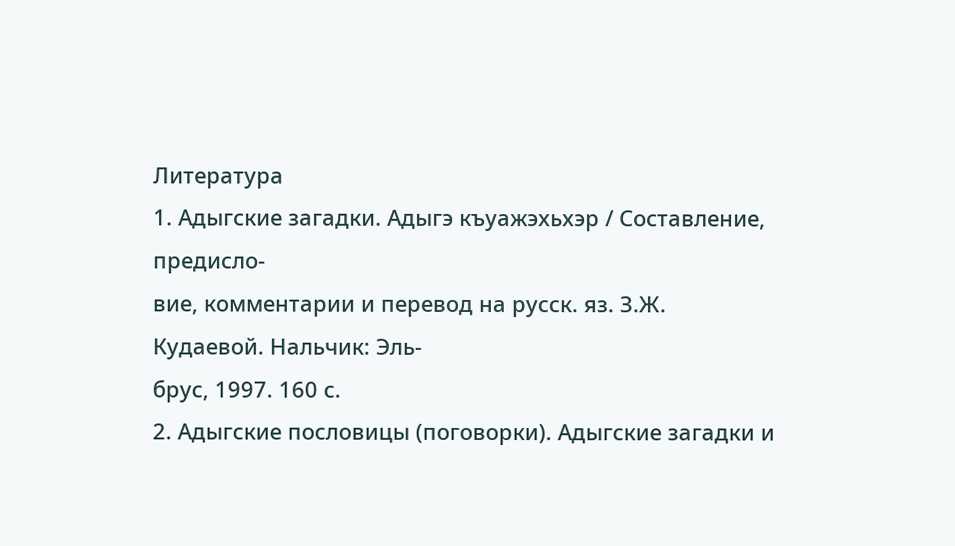Литература
1. Адыгские загадки. Адыгэ къуажэхьхэр / Составление, предисло-
вие, комментарии и перевод на русск. яз. З.Ж. Кудаевой. Нальчик: Эль-
брус, 1997. 160 с.
2. Адыгские пословицы (поговорки). Адыгские загадки и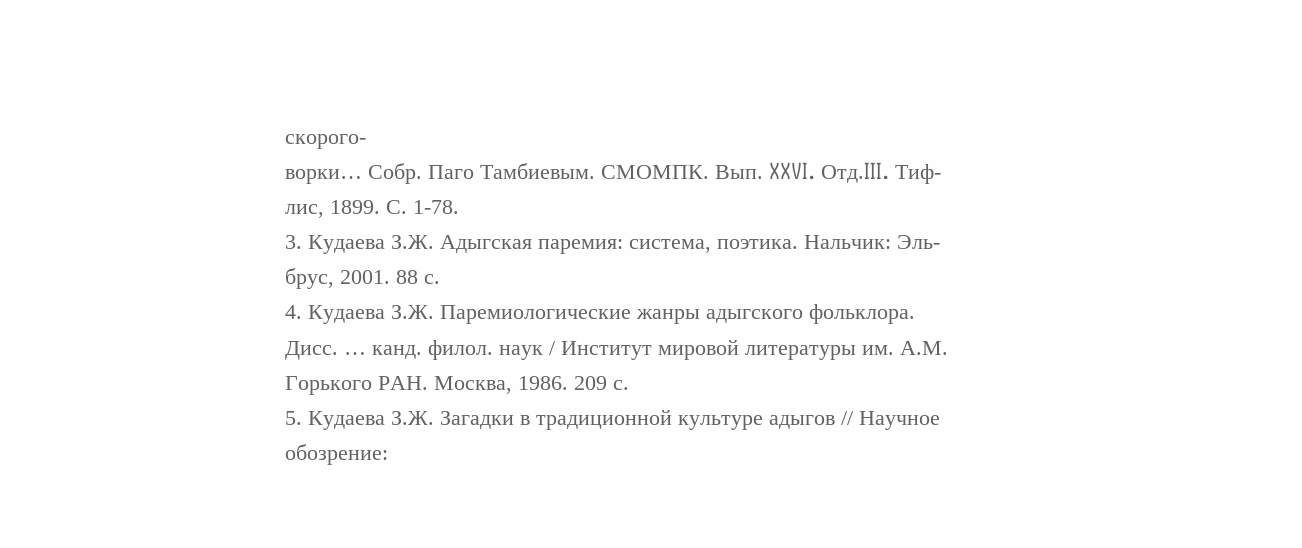скорого-
ворки… Собр. Паго Тамбиевым. СМОМПК. Вып. XXVI. Отд.III. Тиф-
лис, 1899. С. 1-78.
3. Кудаева З.Ж. Адыгская паремия: система, поэтика. Нальчик: Эль-
брус, 2001. 88 с.
4. Кудаева З.Ж. Паремиологические жанры адыгского фольклора.
Дисс. … канд. филол. наук / Институт мировой литературы им. А.М.
Горького РАН. Москва, 1986. 209 с.
5. Кудаева З.Ж. Загадки в традиционной культуре адыгов // Научное
обозрение: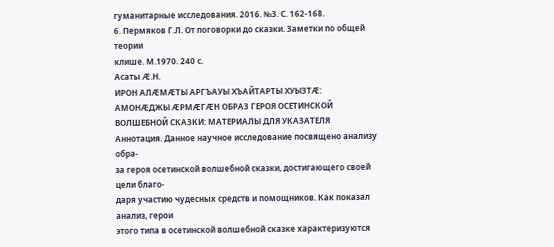гуманитарные исследования. 2016. №3. С. 162-168.
6. Пермяков Г.Л. От поговорки до сказки. Заметки по общей теории
клише. М.1970. 240 с.
Асаты Æ.Н.
ИРОН АЛÆМÆТЫ АРГЪАУЫ ХЪАЙТАРТЫ ХУЫЗТÆ:
АМОНÆДЖЫ ÆРМÆГÆН ОБРАЗ ГЕРОЯ ОСЕТИНСКОЙ
ВОЛШЕБНОЙ СКАЗКИ: МАТЕРИАЛЫ ДЛЯ УКАЗАТЕЛЯ
Аннотация. Данное научное исследование посвящено анализу обра-
за героя осетинской волшебной сказки, достигающего своей цели благо-
даря участию чудесных средств и помощников. Как показал анализ, герои
этого типа в осетинской волшебной сказке характеризуются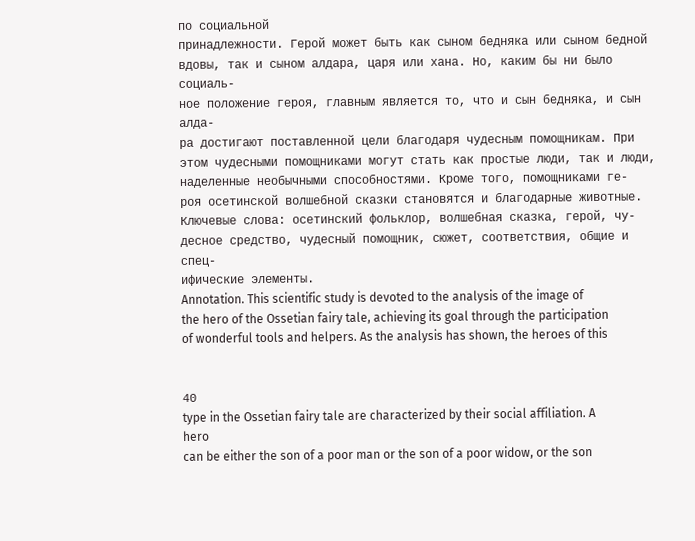по социальной
принадлежности. Герой может быть как сыном бедняка или сыном бедной
вдовы, так и сыном алдара, царя или хана. Но, каким бы ни было социаль-
ное положение героя, главным является то, что и сын бедняка, и сын алда-
ра достигают поставленной цели благодаря чудесным помощникам. При
этом чудесными помощниками могут стать как простые люди, так и люди,
наделенные необычными способностями. Кроме того, помощниками ге-
роя осетинской волшебной сказки становятся и благодарные животные.
Ключевые слова: осетинский фольклор, волшебная сказка, герой, чу-
десное средство, чудесный помощник, сюжет, соответствия, общие и спец-
ифические элементы.
Annotation. This scientific study is devoted to the analysis of the image of
the hero of the Ossetian fairy tale, achieving its goal through the participation
of wonderful tools and helpers. As the analysis has shown, the heroes of this


40
type in the Ossetian fairy tale are characterized by their social affiliation. A hero
can be either the son of a poor man or the son of a poor widow, or the son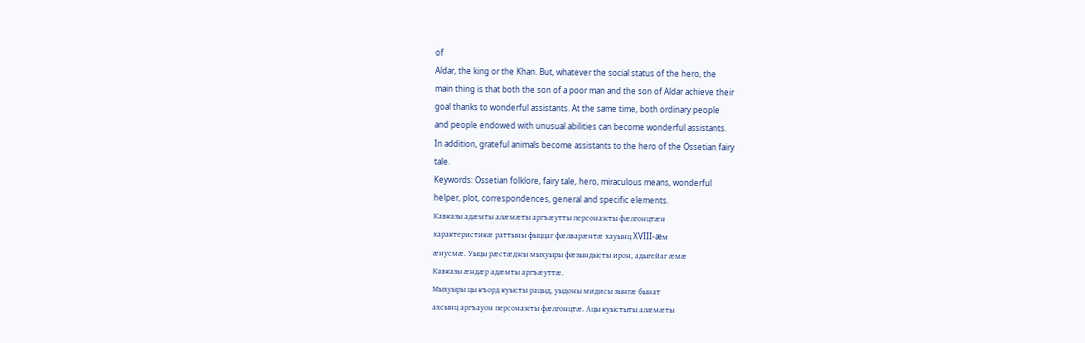of
Aldar, the king or the Khan. But, whatever the social status of the hero, the
main thing is that both the son of a poor man and the son of Aldar achieve their
goal thanks to wonderful assistants. At the same time, both ordinary people
and people endowed with unusual abilities can become wonderful assistants.
In addition, grateful animals become assistants to the hero of the Ossetian fairy
tale.
Keywords: Ossetian folklore, fairy tale, hero, miraculous means, wonderful
helper, plot, correspondences, general and specific elements.
Кавказы адæмты алæмæты аргъæутты персонажты фæлгонцтæн
характеристикæ раттыны фыццаг фæлварæнтæ хауынц XVIII-æм
æнусмæ. Уыцы рæстæджы мыхуыры фæзындысты ирон, адыгейаг æмæ
Кавказы æндæр адæмты аргъæуттæ.
Мыхуыры цы къорд куысты рацыд, уыдоны мидисы зынгæ бынат
ахсынц аргъауон персонажты фæлгонцтæ. Ацы куыстыты алæмæты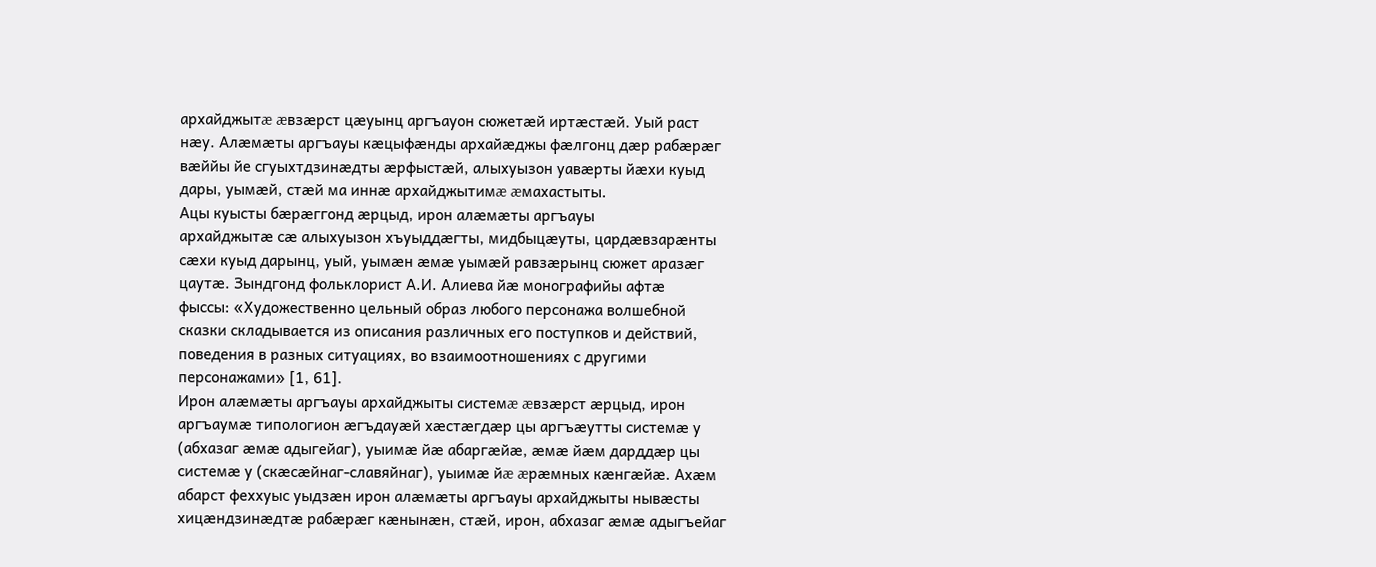архайджытæ æвзæрст цæуынц аргъауон сюжетæй иртæстæй. Уый раст
нæу. Алæмæты аргъауы кæцыфæнды архайæджы фæлгонц дæр рабæрæг
вæййы йе сгуыхтдзинæдты æрфыстæй, алыхуызон уавæрты йæхи куыд
дары, уымæй, стæй ма иннæ архайджытимæ æмахастыты.
Ацы куысты бæрæггонд æрцыд, ирон алæмæты аргъауы
архайджытæ сæ алыхуызон хъуыддæгты, мидбыцæуты, цардæвзарæнты
сæхи куыд дарынц, уый, уымæн æмæ уымæй равзæрынц сюжет аразæг
цаутæ. Зындгонд фольклорист А.И. Алиева йæ монографийы афтæ
фыссы: «Художественно цельный образ любого персонажа волшебной
сказки складывается из описания различных его поступков и действий,
поведения в разных ситуациях, во взаимоотношениях с другими
персонажами» [1, 61].
Ирон алæмæты аргъауы архайджыты системæ æвзæрст æрцыд, ирон
аргъаумæ типологион æгъдауæй хæстæгдæр цы аргъæутты системæ у
(абхазаг æмæ адыгейаг), уыимæ йæ абаргæйæ, æмæ йæм дарддæр цы
системæ у (скæсæйнаг-славяйнаг), уыимæ йæ æрæмных кæнгæйæ. Ахæм
абарст феххуыс уыдзæн ирон алæмæты аргъауы архайджыты нывæсты
хицæндзинæдтæ рабæрæг кæнынæн, стæй, ирон, абхазаг æмæ адыгъейаг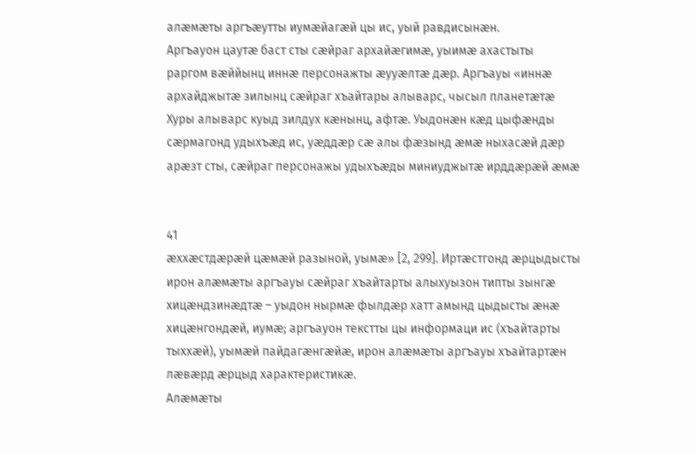алæмæты аргъæутты иумæйагæй цы ис, уый равдисынæн.
Аргъауон цаутæ баст сты сæйраг архайæгимæ, уыимæ ахастыты
раргом вæййынц иннæ персонажты æууæлтæ дæр. Аргъауы «иннæ
архайджытæ зилынц сæйраг хъайтары алыварс, чысыл планетæтæ
Хуры алыварс куыд зилдух кæнынц, афтæ. Уыдонæн кæд цыфæнды
сæрмагонд удыхъæд ис, уæддæр сæ алы фæзынд æмæ ныхасæй дæр
арæзт сты, сæйраг персонажы удыхъæды миниуджытæ ирддæрæй æмæ


41
æххæстдæрæй цæмæй разыной, уымæ» [2, 299]. Иртæстгонд æрцыдысты
ирон алæмæты аргъауы сæйраг хъайтарты алыхуызон типты зынгæ
хицæндзинæдтæ – уыдон нырмæ фылдæр хатт амынд цыдысты æнæ
хицæнгондæй, иумæ; аргъауон текстты цы информаци ис (хъайтарты
тыххæй), уымæй пайдагæнгæйæ, ирон алæмæты аргъауы хъайтартæн
лæвæрд æрцыд характеристикæ.
Алæмæты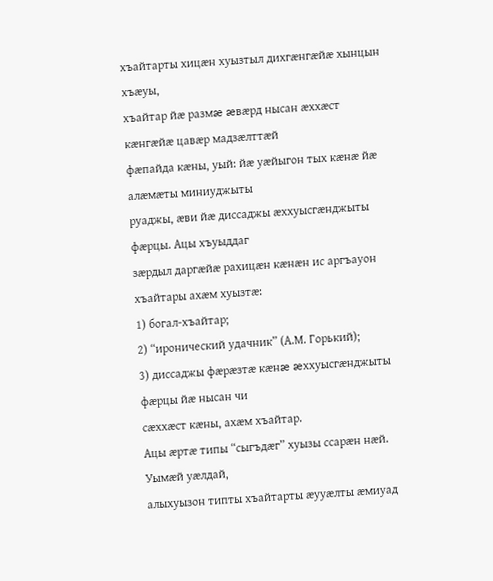хъайтарты хицæн хуызтыл дихгæнгæйæ хынцын хъæуы,
хъайтар йæ размæ æвæрд нысан æххæст кæнгæйæ цавæр мадзæлттæй
фæпайда кæны, уый: йæ уæйыгон тых кæнæ йæ алæмæты миниуджыты
руаджы, æви йæ диссаджы æххуысгæнджыты фæрцы. Ацы хъуыддаг
зæрдыл даргæйæ рахицæн кæнæн ис аргъауон хъайтары ахæм хуызтæ:
1) богал-хъайтар;
2) “иронический удачник” (А.М. Горький);
3) диссаджы фæрæзтæ кæнæ æххуысгæнджыты фæрцы йæ нысан чи
сæххæст кæны, ахæм хъайтар.
Ацы æртæ типы “сыгъдæг” хуызы ссарæн нæй. Уымæй уæлдай,
алыхуызон типты хъайтарты æууæлты æмиуад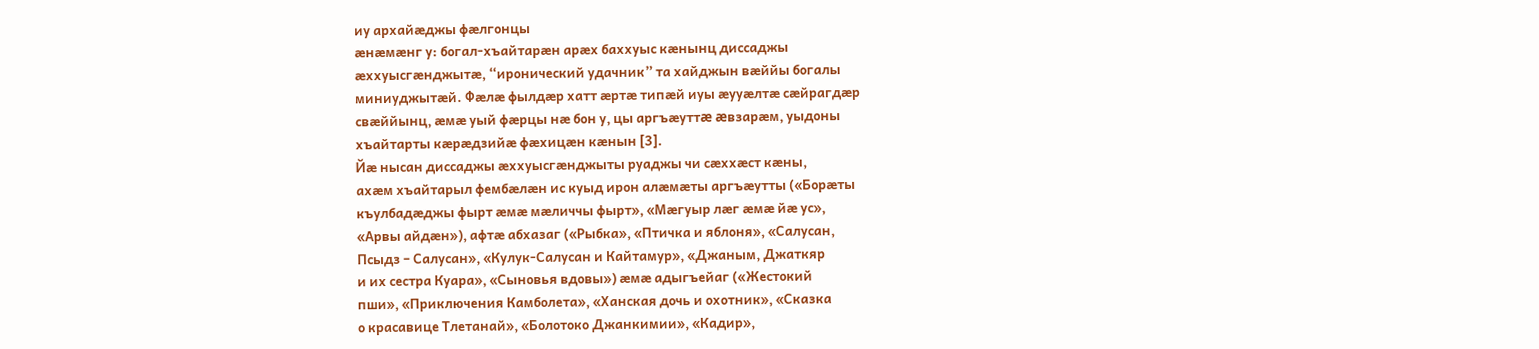иу архайæджы фæлгонцы
æнæмæнг у: богал-хъайтарæн арæх баххуыс кæнынц диссаджы
æххуысгæнджытæ, “иронический удачник” та хайджын вæййы богалы
миниуджытæй. Фæлæ фылдæр хатт æртæ типæй иуы æууæлтæ сæйрагдæр
свæййынц, æмæ уый фæрцы нæ бон у, цы аргъæуттæ æвзарæм, уыдоны
хъайтарты кæрæдзийæ фæхицæн кæнын [3].
Йæ нысан диссаджы æххуысгæнджыты руаджы чи сæххæст кæны,
ахæм хъайтарыл фембæлæн ис куыд ирон алæмæты аргъæутты («Борæты
къулбадæджы фырт æмæ мæличчы фырт», «Мæгуыр лæг æмæ йæ ус»,
«Арвы айдæн»), афтæ абхазаг («Рыбка», «Птичка и яблоня», «Салусан,
Псыдз – Салусан», «Кулук-Салусан и Кайтамур», «Джаным, Джаткяр
и их сестра Куара», «Сыновья вдовы») æмæ адыгъейаг («Жестокий
пши», «Приключения Камболета», «Ханская дочь и охотник», «Сказка
о красавице Тлетанай», «Болотоко Джанкимии», «Кадир»,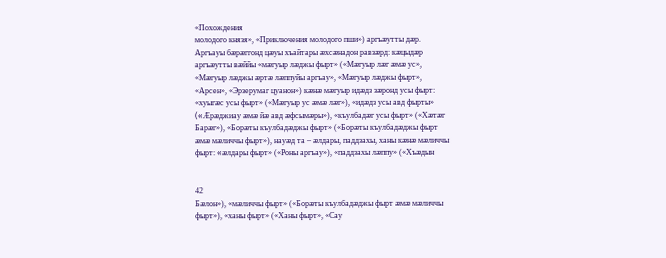«Похождения
молодого князя», «Приключения молодого пши») аргъæутты дæр.
Аргъауы бæрæггонд цæуы хъайтары æхсæнадон равзæрд: кæцыдæр
аргъæутты вæййы «мæгуыр лæджы фырт» («Мæгуыр лæг æмæ ус»,
«Мæгуыр лæджы æртæ лæппуйы аргъау», «Мæгуыр лæджы фырт»,
«Арсен», «Эрзерумаг цуанон») кæнæ мæгуыр идæдз зæронд усы фырт:
«хуыгæс усы фырт» («Мæгуыр ус æмæ лæг»), «идæдз усы авд фырты»
(«Æрæджиау æмæ йæ авд æфсымæры»), «къулбадæг усы фырт» («Хæтæг
Барæг»), «Борæты къулбадæджы фырт» («Борæты къулбадæджы фырт
æмæ мæличчы фырт»), науæд та – æлдары, паддзахы, ханы кæнæ мæличчы
фырт: «æлдары фырт» («Роны аргъау»), «паддзахы лæппу» («Хъæдын


42
Бæлон»), «мæличчы фырт» («Борæты къулбадæджы фырт æмæ мæличчы
фырт»), «ханы фырт» («Ханы фырт», «Сау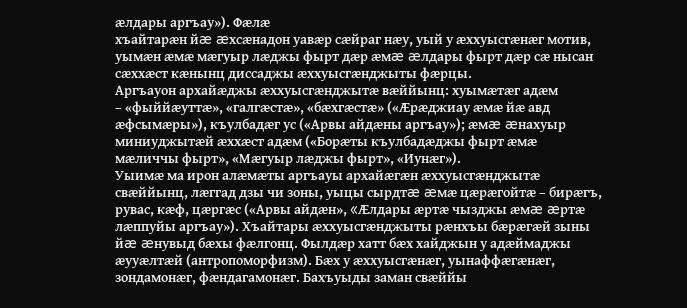æлдары аргъау»). Фæлæ
хъайтарæн йæ æхсæнадон уавæр сæйраг нæу, уый у æххуысгæнæг мотив,
уымæн æмæ мæгуыр лæджы фырт дæр æмæ æлдары фырт дæр сæ нысан
сæххæст кæнынц диссаджы æххуысгæнджыты фæрцы.
Аргъауон архайæджы æххуысгæнджытæ вæййынц: хуымæтæг адæм
– «фыййæуттæ», «галгæстæ», «бæхгæстæ» («Æрæджиау æмæ йæ авд
æфсымæры»), къулбадæг ус («Арвы айдæны аргъау»); æмæ æнахуыр
миниуджытæй æххæст адæм («Борæты къулбадæджы фырт æмæ
мæличчы фырт», «Мæгуыр лæджы фырт», «Иунæг»).
Уыимæ ма ирон алæмæты аргъауы архайæгæн æххуысгæнджытæ
свæййынц, лæггад дзы чи зоны, уыцы сырдтæ æмæ цæрæгойтæ – бирæгъ,
рувас, кæф, цæргæс («Арвы айдæн», «Æлдары æртæ чызджы æмæ æртæ
лæппуйы аргъау»). Хъайтары æххуысгæнджыты рæнхъы бæрæгæй зыны
йæ æнувыд бæхы фæлгонц. Фылдæр хатт бæх хайджын у адæймаджы
æууæлтæй (антропоморфизм). Бæх у æххуысгæнæг, уынаффæгæнæг,
зондамонæг, фæндагамонæг. Бахъуыды заман свæййы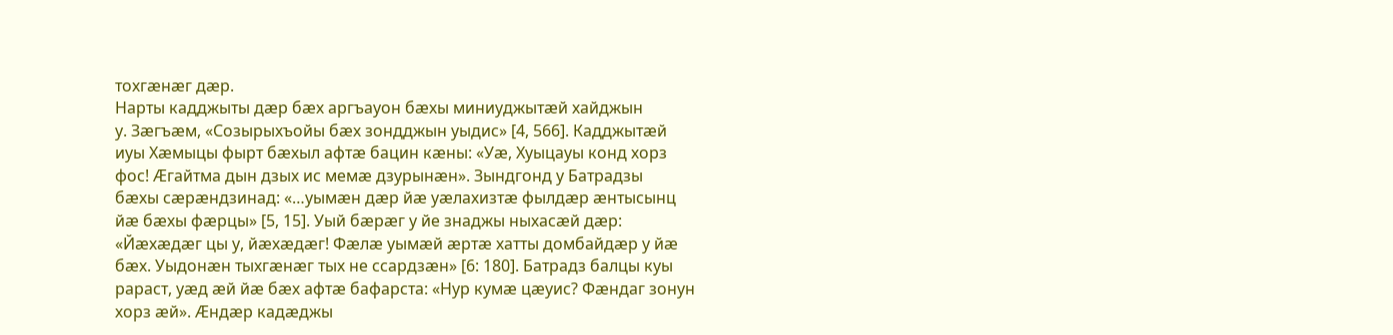тохгæнæг дæр.
Нарты кадджыты дæр бæх аргъауон бæхы миниуджытæй хайджын
у. Зæгъæм, «Созырыхъойы бæх зондджын уыдис» [4, 566]. Кадджытæй
иуы Хæмыцы фырт бæхыл афтæ бацин кæны: «Уæ, Хуыцауы конд хорз
фос! Æгайтма дын дзых ис мемæ дзурынæн». Зындгонд у Батрадзы
бæхы сæрæндзинад: «…уымæн дæр йæ уæлахизтæ фылдæр æнтысынц
йæ бæхы фæрцы» [5, 15]. Уый бæрæг у йе знаджы ныхасæй дæр:
«Йæхæдæг цы у, йæхæдæг! Фæлæ уымæй æртæ хатты домбайдæр у йæ
бæх. Уыдонæн тыхгæнæг тых не ссардзæн» [6: 180]. Батрадз балцы куы
рараст, уæд æй йæ бæх афтæ бафарста: «Нур кумæ цæуис? Фæндаг зонун
хорз æй». Æндæр кадæджы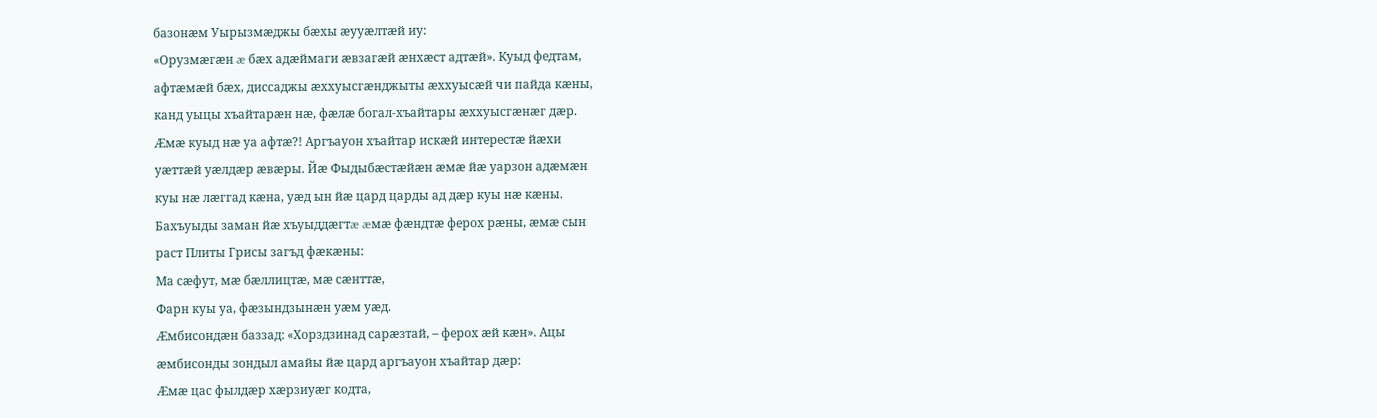базонæм Уырызмæджы бæхы æууæлтæй иу:
«Орузмæгæн æ бæх адæймаги æвзагæй æнхæст адтæй». Куыд федтам,
афтæмæй бæх, диссаджы æххуысгæнджыты æххуысæй чи пайда кæны,
канд уыцы хъайтарæн нæ, фæлæ богал-хъайтары æххуысгæнæг дæр.
Æмæ куыд нæ уа афтæ?! Аргъауон хъайтар искæй интерестæ йæхи
уæттæй уæлдæр æвæры. Йæ Фыдыбæстæйæн æмæ йæ уарзон адæмæн
куы нæ лæггад кæна, уæд ын йæ цард царды ад дæр куы нæ кæны.
Бахъуыды заман йæ хъуыддæгтæ æмæ фæндтæ ферох рæны, æмæ сын
раст Плиты Грисы загъд фæкæны:
Ма сæфут, мæ бæллицтæ, мæ сæнттæ,
Фарн куы уа, фæзындзынæн уæм уæд.
Æмбисондæн баззад: «Хорздзинад сарæзтай, – ферох æй кæн». Ацы
æмбисонды зондыл амайы йæ цард аргъауон хъайтар дæр:
Æмæ цас фылдæр хæрзиуæг кодта,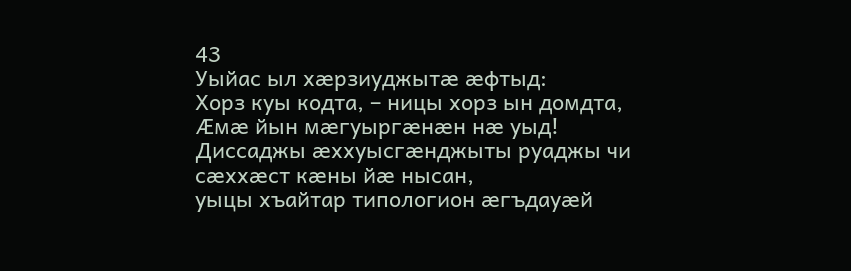43
Уыйас ыл хæрзиуджытæ æфтыд:
Хорз куы кодта, – ницы хорз ын домдта,
Æмæ йын мæгуыргæнæн нæ уыд!
Диссаджы æххуысгæнджыты руаджы чи сæххæст кæны йæ нысан,
уыцы хъайтар типологион æгъдауæй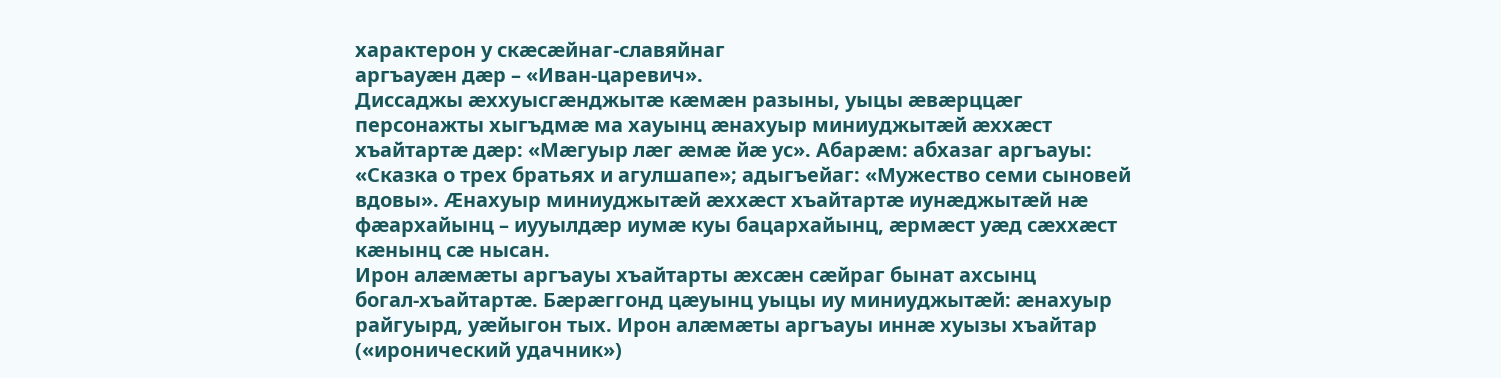характерон у скæсæйнаг-славяйнаг
аргъауæн дæр – «Иван-царевич».
Диссаджы æххуысгæнджытæ кæмæн разыны, уыцы æвæрццæг
персонажты хыгъдмæ ма хауынц æнахуыр миниуджытæй æххæст
хъайтартæ дæр: «Мæгуыр лæг æмæ йæ ус». Абарæм: абхазаг аргъауы:
«Сказка о трех братьях и агулшапе»; адыгъейаг: «Мужество семи сыновей
вдовы». Æнахуыр миниуджытæй æххæст хъайтартæ иунæджытæй нæ
фæархайынц – иууылдæр иумæ куы бацархайынц, æрмæст уæд сæххæст
кæнынц сæ нысан.
Ирон алæмæты аргъауы хъайтарты æхсæн сæйраг бынат ахсынц
богал-хъайтартæ. Бæрæггонд цæуынц уыцы иу миниуджытæй: æнахуыр
райгуырд, уæйыгон тых. Ирон алæмæты аргъауы иннæ хуызы хъайтар
(«иронический удачник»)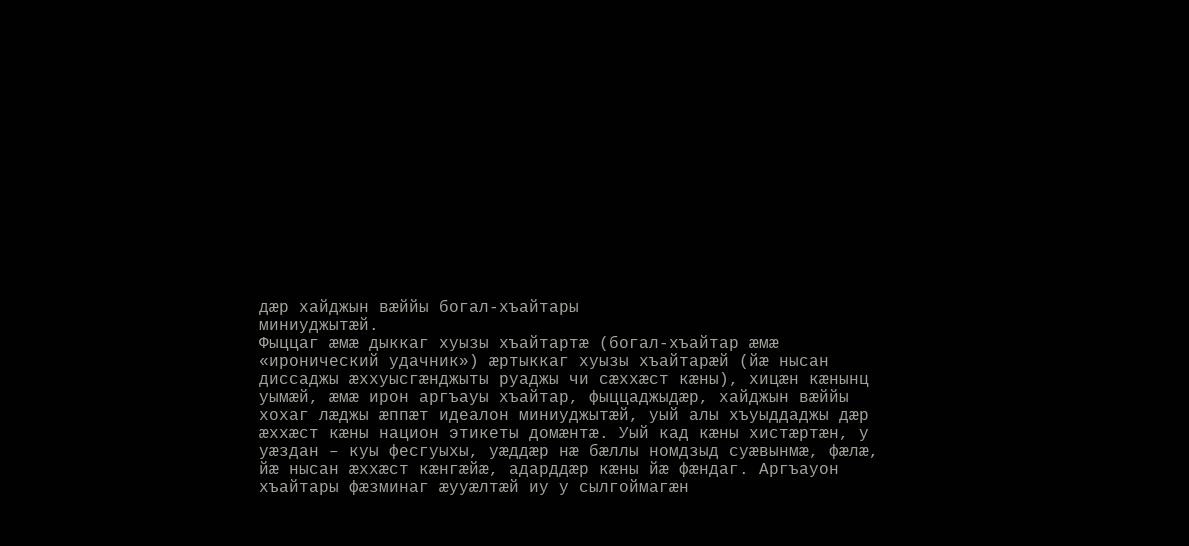дæр хайджын вæййы богал-хъайтары
миниуджытæй.
Фыццаг æмæ дыккаг хуызы хъайтартæ (богал-хъайтар æмæ
«иронический удачник») æртыккаг хуызы хъайтарæй (йæ нысан
диссаджы æххуысгæнджыты руаджы чи сæххæст кæны), хицæн кæнынц
уымæй, æмæ ирон аргъауы хъайтар, фыццаджыдæр, хайджын вæййы
хохаг лæджы æппæт идеалон миниуджытæй, уый алы хъуыддаджы дæр
æххæст кæны национ этикеты домæнтæ. Уый кад кæны хистæртæн, у
уæздан – куы фесгуыхы, уæддæр нæ бæллы номдзыд суæвынмæ, фæлæ,
йæ нысан æххæст кæнгæйæ, адарддæр кæны йæ фæндаг. Аргъауон
хъайтары фæзминаг æууæлтæй иу у сылгоймагæн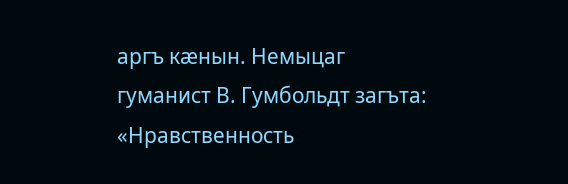аргъ кæнын. Немыцаг
гуманист В. Гумбольдт загъта: «Нравственность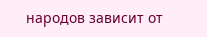народов зависит от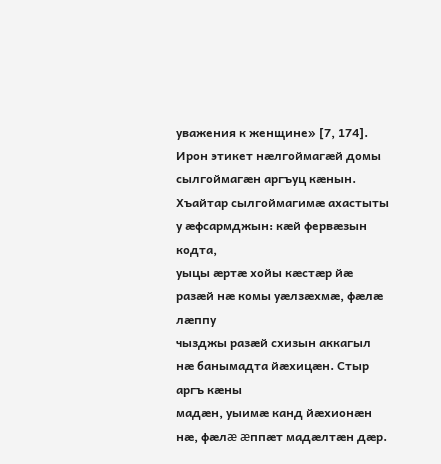уважения к женщине» [7, 174].
Ирон этикет нæлгоймагæй домы сылгоймагæн аргъуц кæнын.
Хъайтар сылгоймагимæ ахастыты у æфсармджын: кæй фервæзын кодта,
уыцы æртæ хойы кæстæр йæ разæй нæ комы уæлзæхмæ, фæлæ лæппу
чызджы разæй схизын аккагыл нæ банымадта йæхицæн. Стыр аргъ кæны
мадæн, уыимæ канд йæхионæн нæ, фæлæ æппæт мадæлтæн дæр.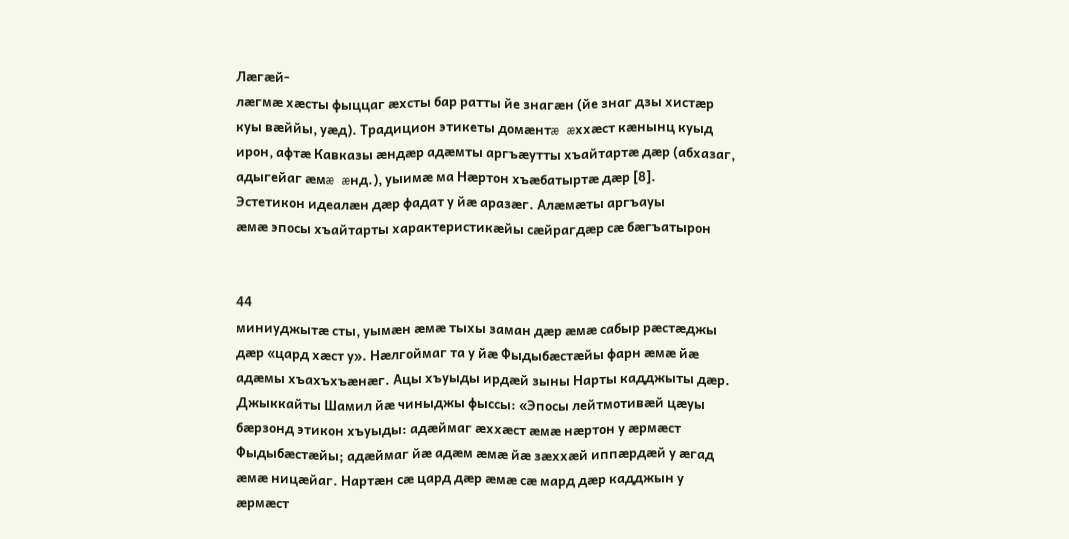Лæгæй-
лæгмæ хæсты фыццаг æхсты бар ратты йе знагæн (йе знаг дзы хистæр
куы вæййы, уæд). Традицион этикеты домæнтæ æххæст кæнынц куыд
ирон, афтæ Кавказы æндæр адæмты аргъæутты хъайтартæ дæр (абхазаг,
адыгейаг æмæ æнд.), уыимæ ма Нæртон хъæбатыртæ дæр [8].
Эстетикон идеалæн дæр фадат у йæ аразæг. Алæмæты аргъауы
æмæ эпосы хъайтарты характеристикæйы сæйрагдæр сæ бæгъатырон


44
миниуджытæ сты, уымæн æмæ тыхы заман дæр æмæ сабыр рæстæджы
дæр «цард хæст у». Нæлгоймаг та у йæ Фыдыбæстæйы фарн æмæ йæ
адæмы хъахъхъæнæг. Ацы хъуыды ирдæй зыны Нарты кадджыты дæр.
Джыккайты Шамил йæ чиныджы фыссы: «Эпосы лейтмотивæй цæуы
бæрзонд этикон хъуыды: адæймаг æххæст æмæ нæртон у æрмæст
Фыдыбæстæйы; адæймаг йæ адæм æмæ йæ зæххæй иппæрдæй у æгад
æмæ ницæйаг. Нартæн сæ цард дæр æмæ сæ мард дæр кадджын у
æрмæст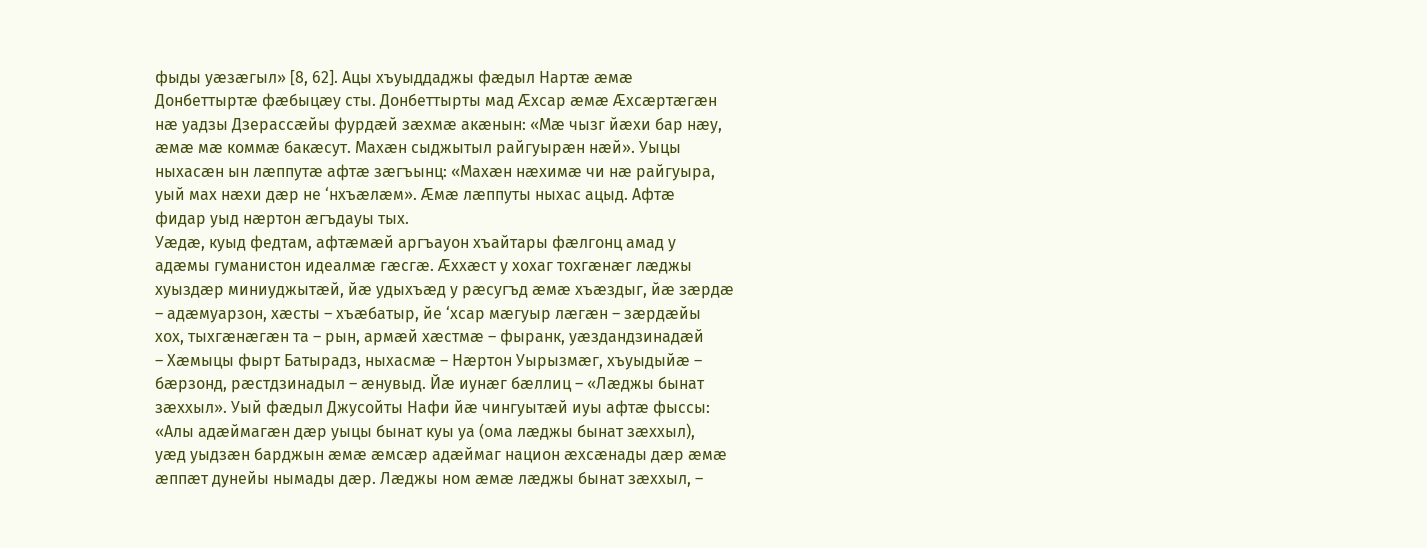фыды уæзæгыл» [8, 62]. Ацы хъуыддаджы фæдыл Нартæ æмæ
Донбеттыртæ фæбыцæу сты. Донбеттырты мад Æхсар æмæ Æхсæртæгæн
нæ уадзы Дзерассæйы фурдæй зæхмæ акæнын: «Мæ чызг йæхи бар нæу,
æмæ мæ коммæ бакæсут. Махæн сыджытыл райгуырæн нæй». Уыцы
ныхасæн ын лæппутæ афтæ зæгъынц: «Махæн нæхимæ чи нæ райгуыра,
уый мах нæхи дæр не ‘нхъæлæм». Æмæ лæппуты ныхас ацыд. Афтæ
фидар уыд нæртон æгъдауы тых.
Уæдæ, куыд федтам, афтæмæй аргъауон хъайтары фæлгонц амад у
адæмы гуманистон идеалмæ гæсгæ. Æххæст у хохаг тохгæнæг лæджы
хуыздæр миниуджытæй, йæ удыхъæд у рæсугъд æмæ хъæздыг, йæ зæрдæ
– адæмуарзон, хæсты – хъæбатыр, йе ‘хсар мæгуыр лæгæн – зæрдæйы
хох, тыхгæнæгæн та – рын, армæй хæстмæ – фыранк, уæздандзинадæй
– Хæмыцы фырт Батырадз, ныхасмæ – Нæртон Уырызмæг, хъуыдыйæ –
бæрзонд, рæстдзинадыл – æнувыд. Йæ иунæг бæллиц – «Лæджы бынат
зæххыл». Уый фæдыл Джусойты Нафи йæ чингуытæй иуы афтæ фыссы:
«Алы адæймагæн дæр уыцы бынат куы уа (ома лæджы бынат зæххыл),
уæд уыдзæн барджын æмæ æмсæр адæймаг национ æхсæнады дæр æмæ
æппæт дунейы нымады дæр. Лæджы ном æмæ лæджы бынат зæххыл, –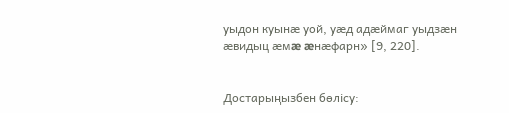уыдон куынæ уой, уæд адæймаг уыдзæн æвидыц æмæ æнæфарн» [9, 220].


Достарыңызбен бөлісу: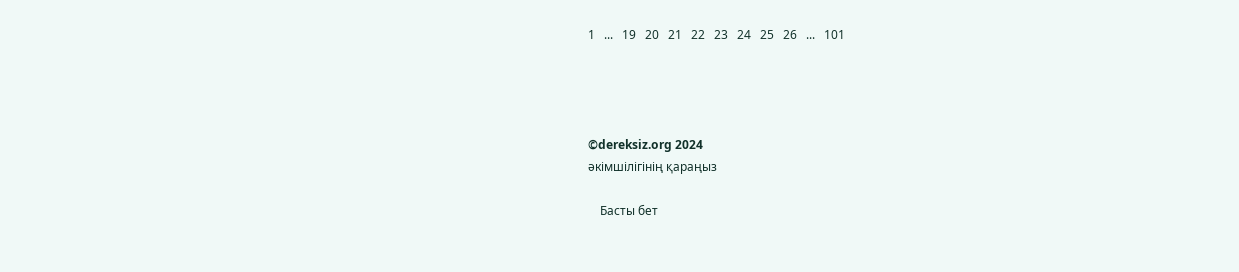1   ...   19   20   21   22   23   24   25   26   ...   101




©dereksiz.org 2024
әкімшілігінің қараңыз

    Басты бет